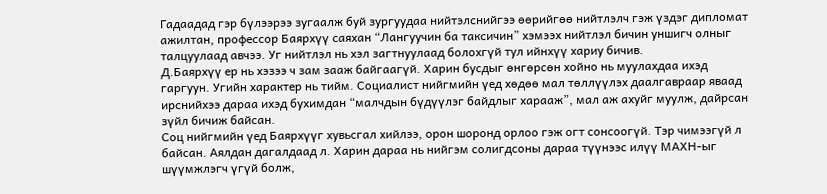Гадаадад гэр бүлээрээ зугаалж буй зургуудаа нийтэлснийгээ өөрийгөө нийтлэлч гэж үздэг дипломат ажилтан, профессор Баярхүү саяхан “Лангуучин ба таксичин” хэмээх нийтлэл бичин уншигч олныг талцуулаад авчээ. Уг нийтлэл нь хэл загтнуулаад болохгүй тул ийнхүү хариу бичив.
Д.Баярхүү ер нь хэзээ ч зам зааж байгаагүй. Харин бусдыг өнгөрсөн хойно нь муулахдаа ихэд гаргуун. Угийн характер нь тийм. Социалист нийгмийн үед хөдөө мал төллүүлэх даалгавраар яваад ирснийхээ дараа ихэд бухимдан “малчдын бүдүүлэг байдлыг харааж”, мал аж ахуйг муулж, дайрсан зүйл бичиж байсан.
Соц нийгмийн үед Баярхүүг хувьсгал хийлээ, орон шоронд орлоо гэж огт сонсоогүй. Тэр чимээгүй л байсан. Аялдан дагалдаад л. Харин дараа нь нийгэм солигдсоны дараа түүнээс илүү МАХН-ыг шүүмжлэгч үгүй болж,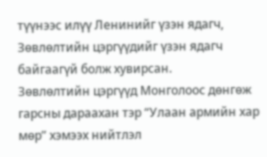түүнээс илүү Ленинийг үзэн ядагч, Зөвлөлтийн цэргүүдийг үзэн ядагч байгаагүй болж хувирсан.
Зөвлөлтийн цэргүүд Монголоос дөнгөж гарсны дараахан тэр “Улаан армийн хар мөр” хэмээх нийтлэл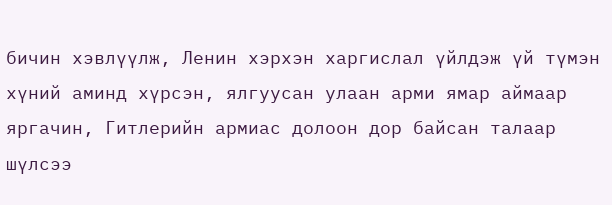бичин хэвлүүлж, Ленин хэрхэн харгислал үйлдэж үй түмэн хүний аминд хүрсэн, ялгуусан улаан арми ямар аймаар яргачин, Гитлерийн армиас долоон дор байсан талаар шүлсээ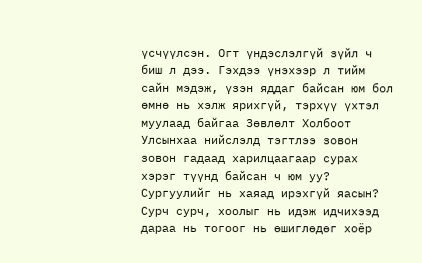үсчүүлсэн. Огт үндэслэлгүй зүйл ч биш л дээ. Гэхдээ үнэхээр л тийм сайн мэдэж, үзэн яддаг байсан юм бол өмнө нь хэлж ярихгүй, тэрхүү үхтэл муулаад байгаа Зөвлөлт Холбоот Улсынхаа нийслэлд тэгтлээ зовон зовон гадаад харилцаагаар сурах хэрэг түүнд байсан ч юм уу? Сургуулийг нь хаяад ирэхгүй яасын? Сурч сурч, хоолыг нь идэж идчихээд дараа нь тогоог нь өшиглөдөг хоёр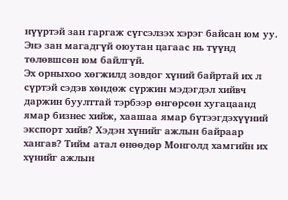нүүртэй зан гаргаж сүгсэлзэх хэрэг байсан юм уу. Энэ зан магадгүй оюутан цагаас нь түүнд төлөвшсөн юм байлгүй.
Эх орныхоо хөгжилд зовдог хүний байртай их л сүртэй сэдэв хөндөж сүржин мэдэгдэл хийвч даржин буулттай тэрбээр өнгөрсөн хугацаанд ямар бизнес хийж, хаашаа ямар бүтээгдэхүүний экспорт хийв? Хэдэн хүнийг ажлын байраар хангав? Тийм атал өнөөдөр Монголд хамгийн их хүнийг ажлын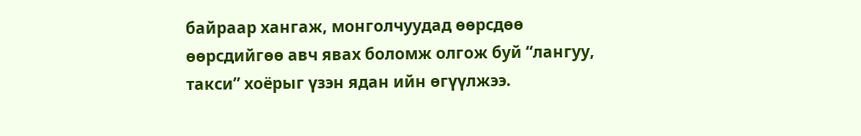байраар хангаж, монголчуудад өөрсдөө өөрсдийгөө авч явах боломж олгож буй “лангуу, такси” хоёрыг үзэн ядан ийн өгүүлжээ.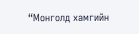“Монголд хамгийн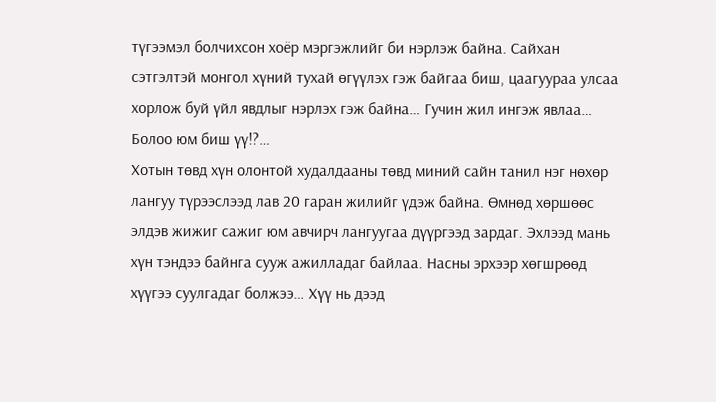түгээмэл болчихсон хоёр мэргэжлийг би нэрлэж байна. Сайхан сэтгэлтэй монгол хүний тухай өгүүлэх гэж байгаа биш, цаагуураа улсаа хорлож буй үйл явдлыг нэрлэх гэж байна… Гучин жил ингэж явлаа… Болоо юм биш үү!?…
Хотын төвд хүн олонтой худалдааны төвд миний сайн танил нэг нөхөр лангуу түрээслээд лав 20 гаран жилийг үдэж байна. Өмнөд хөршөөс элдэв жижиг сажиг юм авчирч лангуугаа дүүргээд зардаг. Эхлээд мань хүн тэндээ байнга сууж ажилладаг байлаа. Насны эрхээр хөгшрөөд хүүгээ суулгадаг болжээ… Хүү нь дээд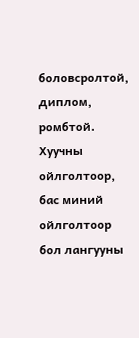боловсролтой, диплом, ромбтой. Хуучны ойлголтоор, бас миний ойлголтоор бол лангууны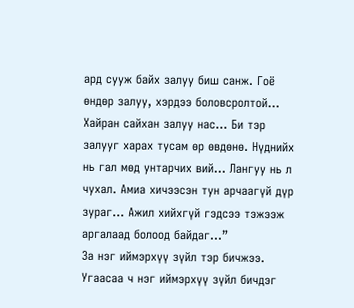ард сууж байх залуу биш санж. Гоё өндөр залуу, хэрдээ боловсролтой… Хайран сайхан залуу нас… Би тэр залууг харах тусам өр өвдөнө. Нүднийх нь гал мөд унтарчих вий… Лангуу нь л чухал. Амиа хичээсэн тун арчаагүй дүр зураг… Ажил хийхгүй гэдсээ тэжээж аргалаад болоод байдаг…”
За нэг иймэрхүү зүйл тэр бичжээ. Угаасаа ч нэг иймэрхүү зүйл бичдэг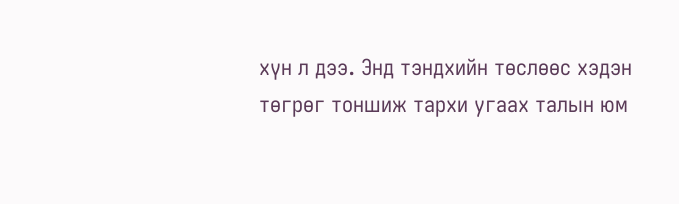хүн л дээ. Энд тэндхийн төслөөс хэдэн төгрөг тоншиж тархи угаах талын юм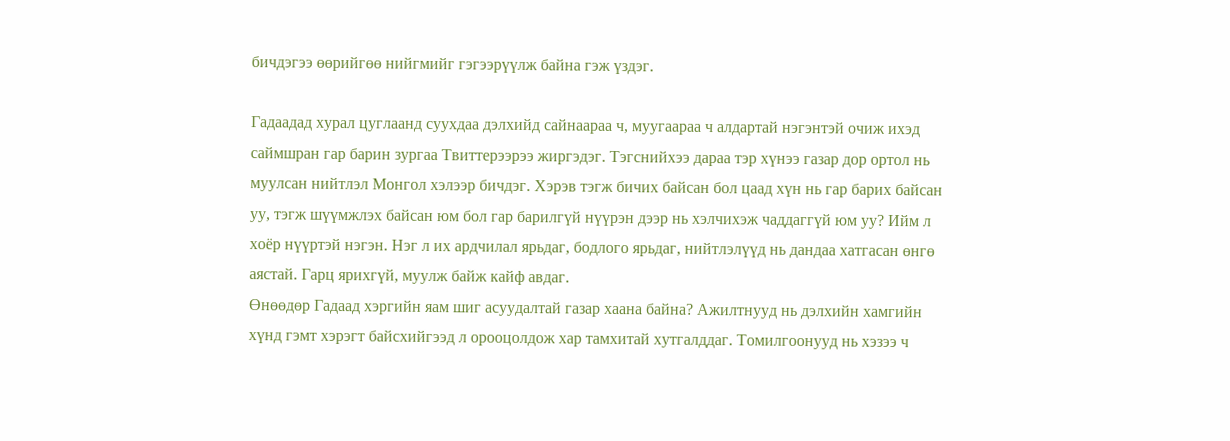бичдэгээ өөрийгөө нийгмийг гэгээрүүлж байна гэж үздэг.

Гадаадад хурал цуглаанд суухдаа дэлхийд сайнаараа ч, муугаараа ч алдартай нэгэнтэй очиж ихэд саймшран гар барин зургаа Твиттерээрээ жиргэдэг. Тэгснийхээ дараа тэр хүнээ газар дор ортол нь муулсан нийтлэл Монгол хэлээр бичдэг. Хэрэв тэгж бичих байсан бол цаад хүн нь гар барих байсан уу, тэгж шүүмжлэх байсан юм бол гар барилгүй нүүрэн дээр нь хэлчихэж чаддаггүй юм уу? Ийм л хоёр нүүртэй нэгэн. Нэг л их ардчилал ярьдаг, бодлого ярьдаг, нийтлэлүүд нь дандаа хатгасан өнгө аястай. Гарц ярихгүй, муулж байж кайф авдаг.
Өнөөдөр Гадаад хэргийн яам шиг асуудалтай газар хаана байна? Ажилтнууд нь дэлхийн хамгийн хүнд гэмт хэрэгт байсхийгээд л орооцолдож хар тамхитай хутгалддаг. Томилгоонууд нь хэзээ ч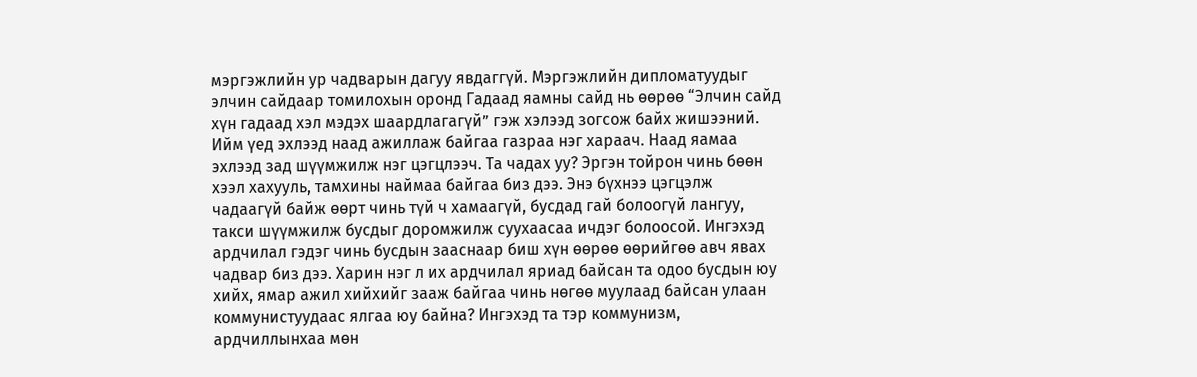мэргэжлийн ур чадварын дагуу явдаггүй. Мэргэжлийн дипломатуудыг элчин сайдаар томилохын оронд Гадаад яамны сайд нь өөрөө “Элчин сайд хүн гадаад хэл мэдэх шаардлагагүй” гэж хэлээд зогсож байх жишээний.
Ийм үед эхлээд наад ажиллаж байгаа газраа нэг хараач. Наад яамаа эхлээд зад шүүмжилж нэг цэгцлээч. Та чадах уу? Эргэн тойрон чинь бөөн хээл хахууль, тамхины наймаа байгаа биз дээ. Энэ бүхнээ цэгцэлж чадаагүй байж өөрт чинь түй ч хамаагүй, бусдад гай болоогүй лангуу, такси шүүмжилж бусдыг доромжилж суухаасаа ичдэг болоосой. Ингэхэд ардчилал гэдэг чинь бусдын зааснаар биш хүн өөрөө өөрийгөө авч явах чадвар биз дээ. Харин нэг л их ардчилал яриад байсан та одоо бусдын юу хийх, ямар ажил хийхийг зааж байгаа чинь нөгөө муулаад байсан улаан коммунистуудаас ялгаа юу байна? Ингэхэд та тэр коммунизм, ардчиллынхаа мөн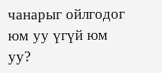чанарыг ойлгодог юм уу үгүй юм уу?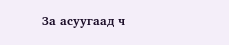За асуугаад ч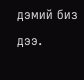дэмий биз дээ.